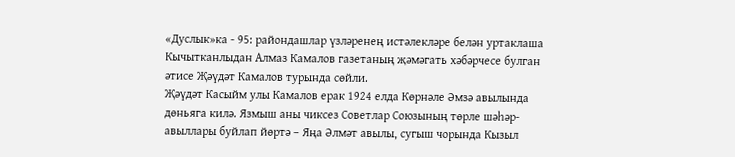«Дуслык»ка - 95: райондашлар үзләренең истәлекләре белән уртаклаша
Кычытканлыдан Алмаз Камалов газетаның җәмәгать хәбәрчесе булган әтисе Җәүдәт Камалов турында сөйли.
Җәүдәт Касыйм улы Камалов ерак 1924 елда Көрнәле Әмзә авылында дөньяга килә. Язмыш аны чиксез Советлар Союзының төрле шәһәр-авыллары буйлап йөртә – Яңа Әлмәт авылы, сугыш чорында Кызыл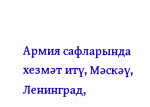Армия сафларында хезмәт итү, Мәскәү, Ленинград,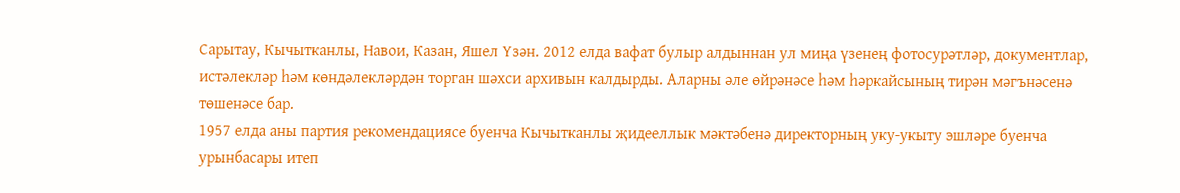Сарытау, Кычытканлы, Навои, Казан, Яшел Үзән. 2012 елда вафат булыр алдыннан ул миңа үзенең фотосурәтләр, документлар, истәлекләр һәм көндәлекләрдән торган шәхси архивын калдырды. Аларны әле өйрәнәсе һәм һәркайсының тирән мәгънәсенә төшенәсе бар.
1957 елда аны партия рекомендациясе буенча Кычытканлы җидееллык мәктәбенә директорның уку-укыту эшләре буенча урынбасары итеп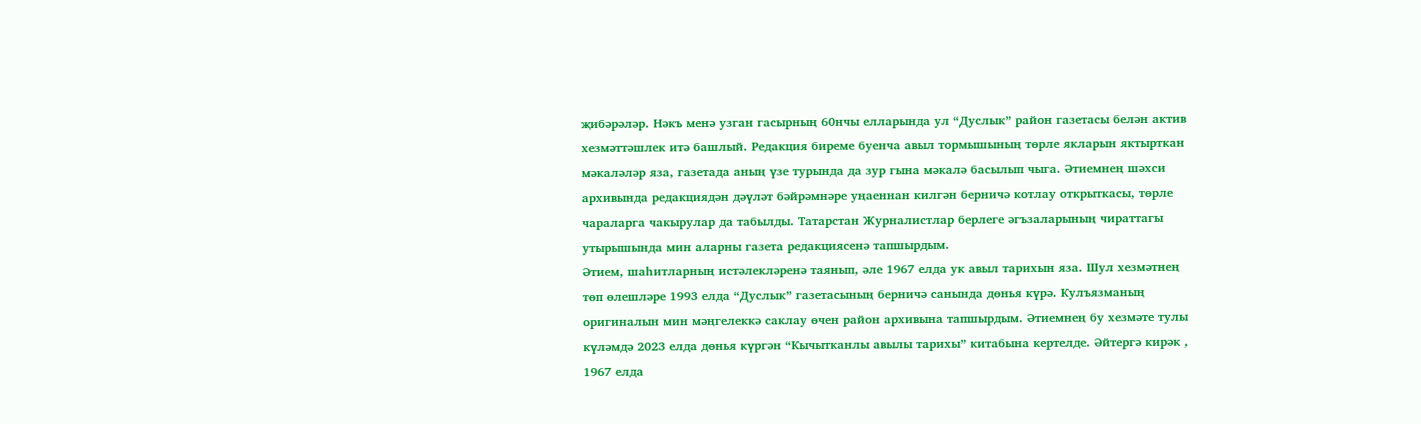җибәрәләр. Нәкъ менә узган гасырның 60нчы елларында ул “Дуслык” район газетасы белән актив хезмәттәшлек итә башлый. Редакция биреме буенча авыл тормышының төрле якларын яктырткан мәкаләләр яза, газетада аның үзе турында да зур гына мәкалә басылып чыга. Әтиемнең шәхси архивында редакциядән дәүләт бәйрәмнәре уңаеннан килгән берничә котлау открыткасы, төрле чараларга чакырулар да табылды. Татарстан Журналистлар берлеге әгъзаларының чираттагы утырышында мин аларны газета редакциясенә тапшырдым.
Әтием, шаһитларның истәлекләренә таянып, әле 1967 елда ук авыл тарихын яза. Шул хезмәтнең төп өлешләре 1993 елда “Дуслык” газетасының берничә санында дөнья күрә. Кулъязманың оригиналын мин мәңгелеккә саклау өчен район архивына тапшырдым. Әтиемнең бу хезмәте тулы күләмдә 2023 елда дөнья күргән “Кычытканлы авылы тарихы” китабына кертелде. Әйтергә кирәк , 1967 елда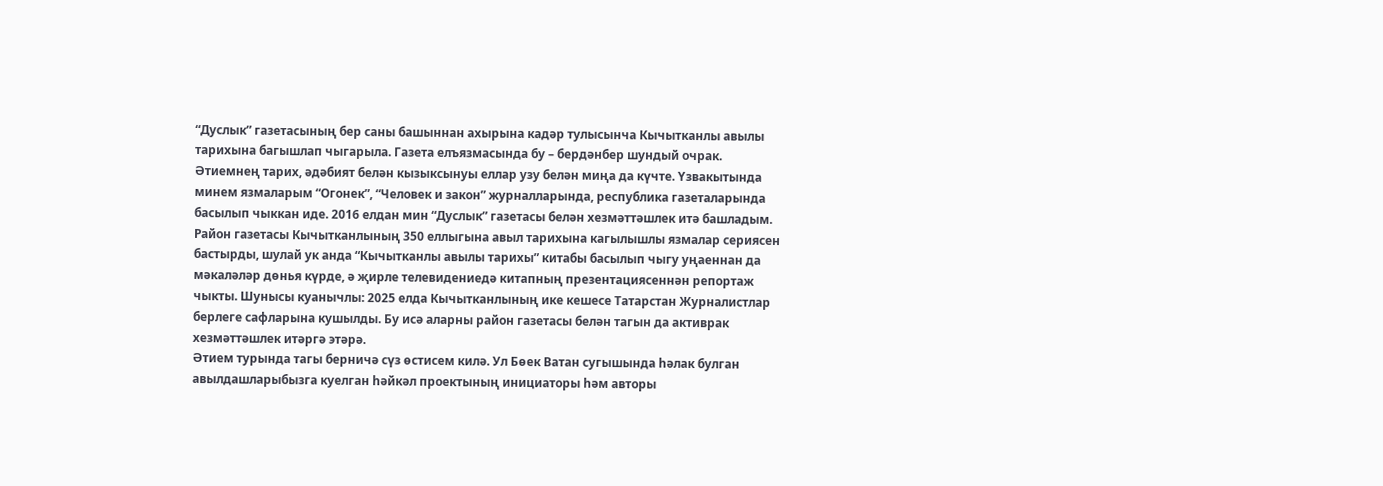“Дуслык” газетасының бер саны башыннан ахырына кадәр тулысынча Кычытканлы авылы тарихына багышлап чыгарыла. Газета елъязмасында бу – бердәнбер шундый очрак.
Әтиемнең тарих, әдәбият белән кызыксынуы еллар узу белән миңа да күчте. Үзвакытында минем язмаларым “Огонек”, “Человек и закон” журналларында, республика газеталарында басылып чыккан иде. 2016 елдан мин “Дуслык” газетасы белән хезмәттәшлек итә башладым. Район газетасы Кычытканлының 350 еллыгына авыл тарихына кагылышлы язмалар сериясен бастырды, шулай ук анда “Кычытканлы авылы тарихы” китабы басылып чыгу уңаеннан да мәкаләләр дөнья күрде, ә җирле телевидениедә китапның презентациясеннән репортаж чыкты. Шунысы куанычлы: 2025 елда Кычытканлының ике кешесе Татарстан Журналистлар берлеге сафларына кушылды. Бу исә аларны район газетасы белән тагын да активрак хезмәттәшлек итәргә этәрә.
Әтием турында тагы берничә сүз өстисем килә. Ул Бөек Ватан сугышында һәлак булган авылдашларыбызга куелган һәйкәл проектының инициаторы һәм авторы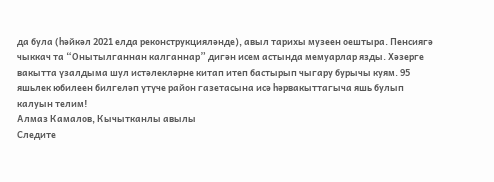да була (һәйкәл 2021 елда реконструкцияләнде), авыл тарихы музеен оештыра. Пенсиягә чыккач та “Онытылганнан калганнар” дигән исем астында мемуарлар язды. Хәзерге вакытта үзалдыма шул истәлекләрне китап итеп бастырып чыгару бурычы куям. 95 яшьлек юбилеен билгеләп үтүче район газетасына исә һәрвакыттагыча яшь булып калуын телим!
Алмаз Камалов, Кычытканлы авылы
Следите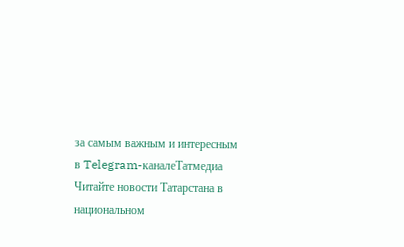за самым важным и интересным в Telegram-каналеТатмедиа
Читайте новости Татарстана в национальном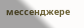мессенджере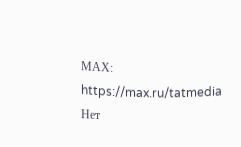MАХ: https://max.ru/tatmedia
Нет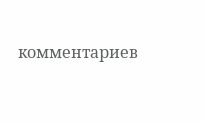комментариев